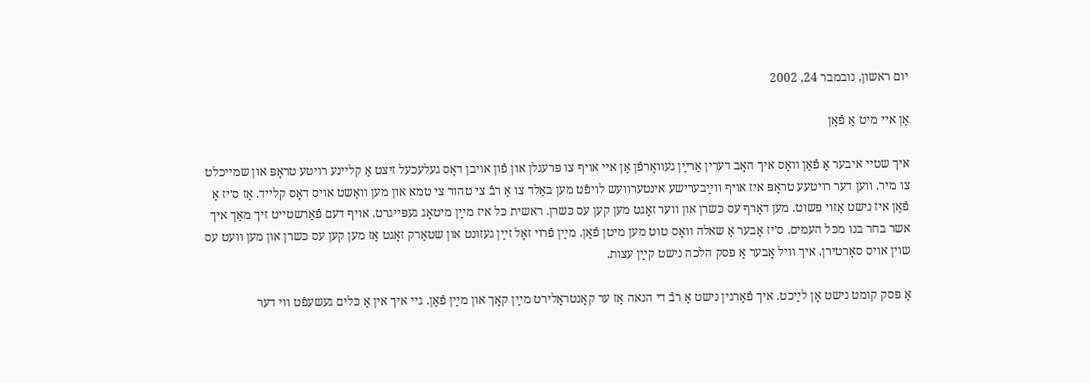יום ראשון, נובמבר 24, 2002

אַן אײ מיט אַ פֿאַן

איך שטײ איבער אַ פֿאַן װאָס איך האָב דערין אַרײַן געװאָרפֿן אַן אײ אױף צו פּרעגלן און פֿון אױבן דאָס געלעכעל זיצט אַ קלײנע רױטע טראָפּ און שמײכלט צו מיר. װען דער רױטעע טראָפּ איז אױף װײַבערישע אינטערװעש לױפֿט מען באַלד צו אַ רבֿ צי טהור צי טמא און מען װאַשט אױס דאָס קלײד. אַז ס׳יז אַ פֿאַן איז נישט אַזױ פּשוט. מען דאַרף עס כּשרן און װער זאָגט מען קען עס כּשרן. ראשית כּל איז מײַן מיטאָג געפּײגרט. אױף דעם פֿאַרשטײט זיך מאַך איך אשר בחר בנו מכּל העמים. ס׳יז אָבער אַ שאלה װאָס טוט מען מיטן פֿאַן. מײַן פֿרױ זאָל זײַן געזונט און שטאַרק זאָגט אַז מען קען עס כּשרן און מען װעט עס שױן אױס סאָרטירן. איך װיל אָבער אַ פּסק הלכה נישט קײַן עצות.

אַ פּסק קומט נישט אָן לײַכט. איך פֿאַרגין נישט אַ רבֿ די הנאה אַז ער קאָנטראָלירט מײַן קאָך און מײַן פֿאַן. גײ איך אין אַ כּלים געשעפֿט װי דער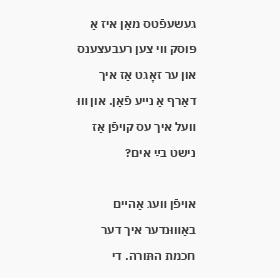געשעפֿטס מאַן איז אַ פּוסק װי צען רעבעצענס און ער זאָגט אַז איך דאַרף אַ נײע פֿאַן. און װוּ װעל איך עס קױפֿן אַז נישט בײַ אים?

אױפֿן װעג אַהײם באַװוּנדער איך דער חכמת התּורה. די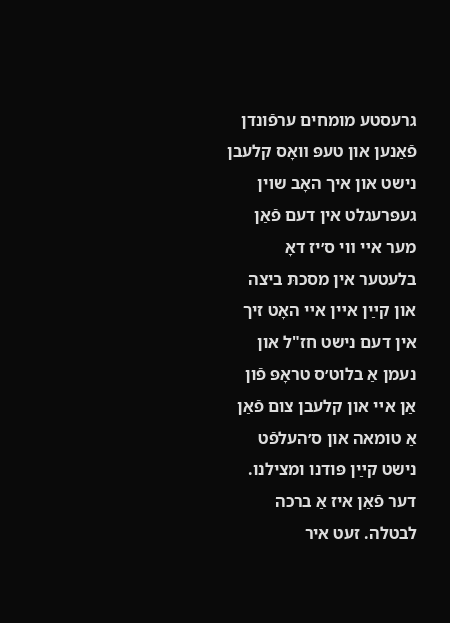גרעסטע מומחים ערפֿונדן פֿאַנען און טעפּ װאָס קלעבן נישט און איך האָב שױן געפּרעגלט אין דעם פֿאַן מער אײ װי ס׳יז דאָ בלעטער אין מסכתּ ביצה און קײַן אײן אײ האָט זיך אין דעם נישט חז"ל און נעמן אַ בלוט׳ס טראָפּ פֿון אַן אײ און קלעבן צום פֿאַן אַ טומאה און ס׳העלפֿט נישט קײַן פּודנו ומצילנו. דער פֿאַן איז אַ ברכה לבטלה. זעט איר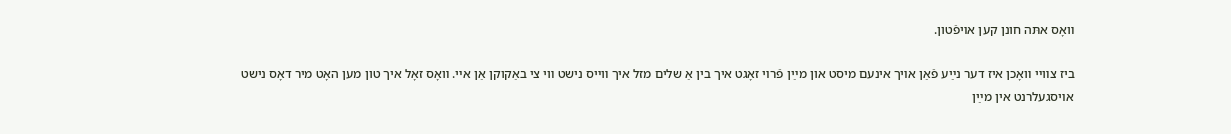װאָס אתּה חונן קען אױפֿטון.

ביז צװײ װאָכן איז דער נײַע פֿאַן אױך אינעם מיסט און מײַן פֿרױ זאָגט איך בין אַ שלים מזל איך װײס נישט װי צי באַקוקן אַן אײ. װאָס זאָל איך טון מען האָט מיר דאָס נישט אױסגעלרנט אין מײַן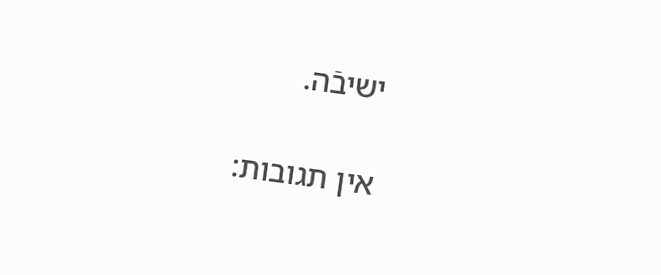ישיבֿה.

אין תגובות: